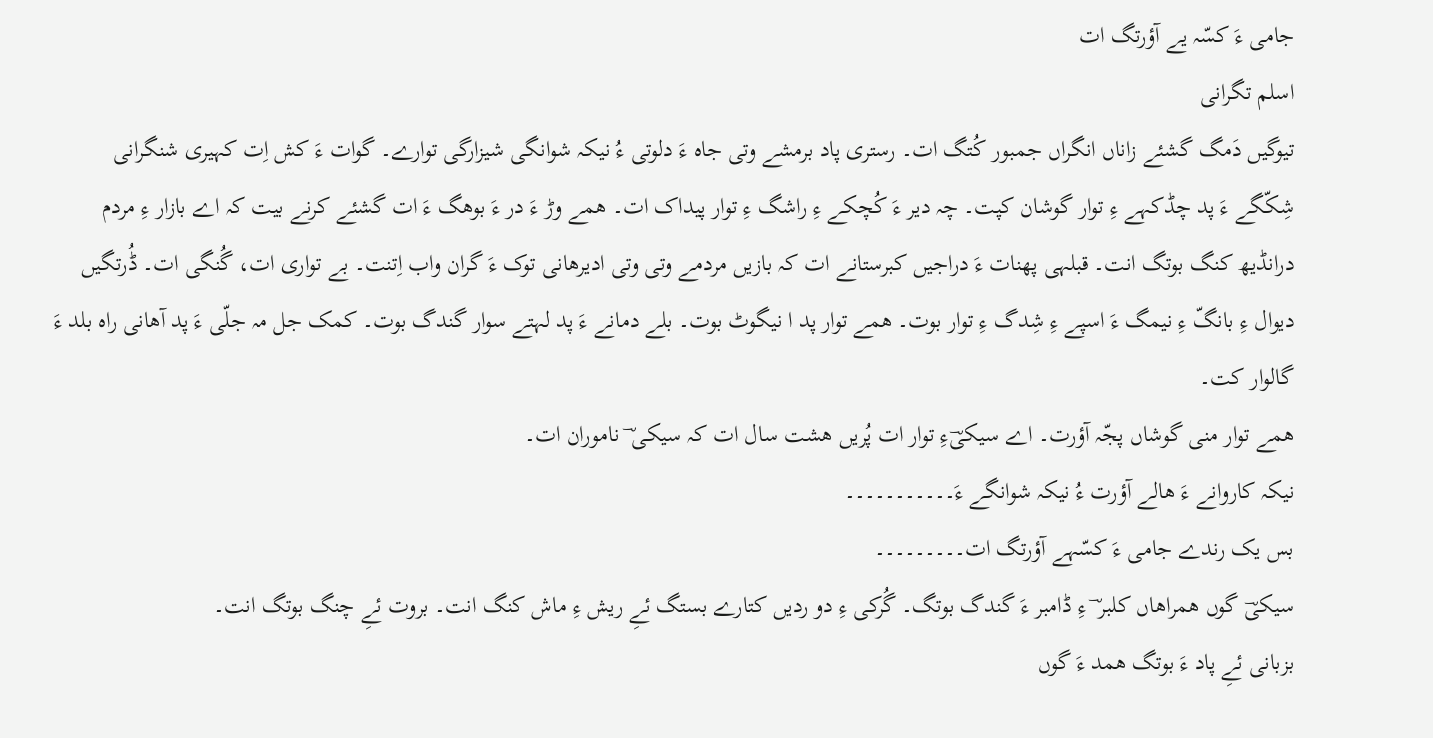جامی ءَ کسّہ یے آؤرتگ ات
اسلم تگرانی
تیوگیں دَمگ گشئے زاناں انگراں جمبور کُتگ ات۔ رستری پاد برمشے وتی جاہ ءَ دلوتی ءُ نیکہ شوانگی شیزارگی توارے۔ گوات ءَ کش اِت کہیری شنگرانی شِکّگے ءَ پد چڈکہے ءِ توار گوشان کپت۔ چہ دیر ءَ کُچکے ءِ راشگ ءِ توار پیداک ات۔ ھمے وڑ ءَ در ءَ بوھگ ءَ ات گشئے کرنے بیت کہ اے بازار ءِ مردم درانڈیھ کنگ بوتگ انت۔ قبلہی پھنات ءَ دراجیں کبرستانے ات کہ بازیں مردمے وتی وتی ادیرھانی توک ءَ گران واب اِتنت۔ بے تواری ات، گُنگی ات۔ ڈُرتگیں دیوال ءِ بانگّ ءِ نیمگ ءَ اسپے ءِ شِدگ ءِ توار بوت۔ ھمے توار پد ا نیگوٹ بوت۔ بلے دمانے ءَ پد لہتے سوار گندگ بوت۔ کمک جل مہ جلّی ءَ پد آھانی راہ بلد ءَ گالوار کت۔
ھمے توار منی گوشاں پجّہ آؤرت۔ اے سیکیؔءِ توار ات پُریں ھشت سال ات کہ سیکی ؔ ناموران ات۔
نیکہ کاروانے ءَ ھالے آؤرت ءُ نیکہ شوانگے ءَ۔۔۔۔۔۔۔۔۔۔۔
بس یک رندے جامی ءَ کسّہے آؤرتگ ات۔۔۔۔۔۔۔۔۔
سیکیؔ گوں ھمراھاں کلبر ؔ ءِ ڈامبر ءَ گندگ بوتگ۔ گُرکی ءِ دو ردیں کتارے بستگ ئےِ ریش ءِ ماش کنگ انت۔ بروت ئےِ چنگ بوتگ انت۔
بزبانی ئےِ پاد ءَ بوتگ ھمد ءَ گوں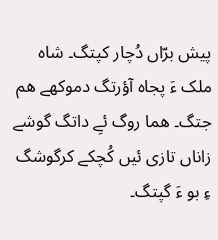پیش برّاں دُچار کپتگ۔ شاہ ملک ءَ پجاہ آؤرتگ دموکھے ھم جتگ۔ ھما روگ ئےِ داتگ گوشے زاناں تازی ئیں کُچکے کرگوشگ ءِ بو ءَ گپتگ۔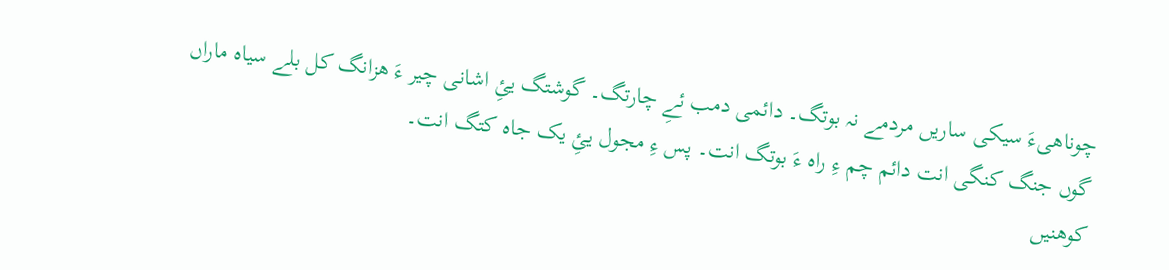چوناھیءَ سیکی ساریں مردمے نہ بوتگ۔ دائمی دمب ئےِ چارتگ۔ گوشتگ یئِ اشانی چیر ءَ ھزانگ کل بلے سیاہ ماراں گوں جنگ کنگی انت دائم چم ءِ راہ ءَ بوتگ انت۔ پس ءِ مجول یئِ یک جاہ کتگ انت۔
کوھنیں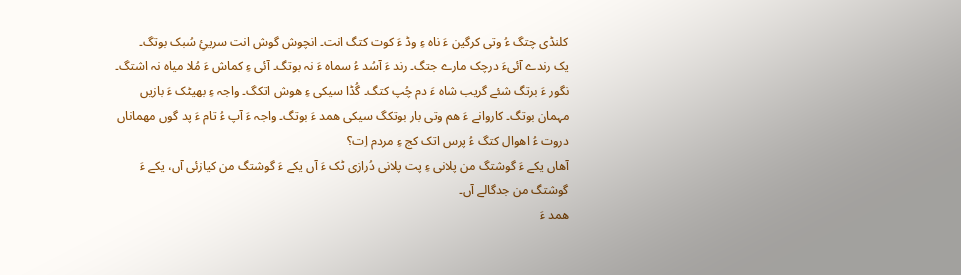کلنڈی چتگ ءُ وتی کرگین ءَ ناہ ءِ وڈ ءَ کوت کتگ انت۔ انچوش گوش انت سریئِ سُبک بوتگ۔
یک رندے آئیءَ درچک مارے جتگ۔ رند ءَ آسُد ءُ سماہ ءَ نہ بوتگ۔ آئی ءِ کماش ءَ مُلا میاہ نہ اشتگ۔ نگور ءَ برتگ شئے گریب شاہ ءَ دم چُپ کتگ۔ گُڈا سیکی ءِ ھوش اتکگ۔ واجہ ءِ بھیٹک ءَ بازیں مہمان بوتگ۔ کاروانے ءَ ھم وتی بار بوتکگ سیکی ھمد ءَ بوتگ۔ واجہ ءَ آپ ءُ تام ءَ پد گوں مھماناں دروت ءُ اھوال کتگ ءُ پرس اتک کج ءِ مردم اِت؟
آھاں یکے ءَ گوشتگ من پلانی ءِ پت پلانی دُرازی ٹک ءَ آں یکے ءَ گوشتگ من کیازئی آں، یکے ءَ گوشتگ من جدگالے آں۔
ھمد ءَ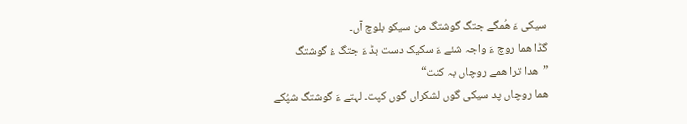سیکی ءَ ھُمگے جتگ گوشتگ من سیکو بلوچ آں۔
گڈا ھما روچ ءَ واجہ شئے ءَ سکیک دست بڈ ءَ جتگ ءُ گوشتگ
”ھدا ترا ھمے روچاں بہ کنت“
ھما روچاں پد سیکی گوں لشکراں گوں کپت۔ لہتے ءَ گوشتگ شپُکے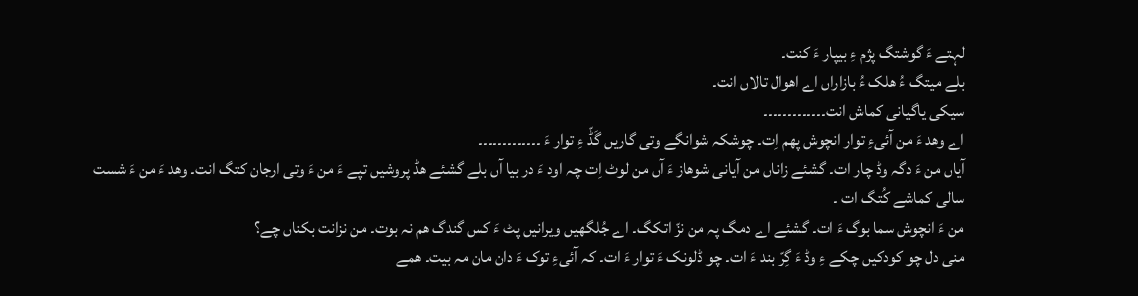لہتے ءَ گوشتگ پژم ءِ بیپار ءَ کنت۔
بلے میتگ ءُ ھلک ءُ بازاراں اے اھوال تالاں انت۔
سیکی یاگیانی کماش انت۔۔۔۔۔۔۔۔۔۔۔۔۔
اے وھد ءَ من آئیءِ توار انچوش پھم اِت۔ چوشکہ شوانگے وتی گاریں گَڈّ ءِ توار ءَ ۔۔۔۔۔۔۔۔۔۔۔۔۔
آیاں من ءَ دگہ وڈ چار ات۔ گشئے زاناں من آیانی شوھاز ءَ آں من لوٹ اِت چہ اود ءَ در بیا آں بلے گشئے ھڈ پروشیں تپے ءَ من ءَ وتی ارجان کتگ انت۔ وھد ءَ من ءَ شست سالی کماشے کُتگ ات ۔
من ءَ انچوش سما بوگ ءَ ات۔ گشئے اے دمگ پہ من نزّ اتکگ۔ اے جُلگھیں ویرانیں پٹ ءَ کس گندگ ھم نہ بوت۔ من نزانت بکناں چے؟
منی دل چو کودکیں چکے ءِ وڈ ءَ گِرّ بند ءَ ات۔ چو ڈلونک ءَ توار ءَ ات۔ کہ آئیءِ توک ءَ دان مان مہ بیت۔ ھمے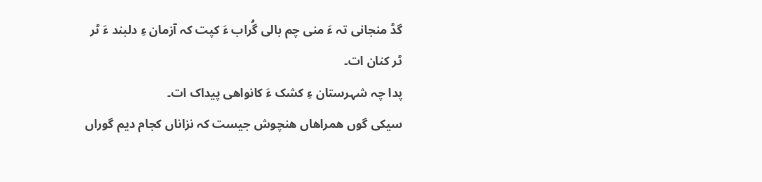گڈ منجانی تہ ءَ منی چم بالی گُراب ءَ کپت کہ آزمان ءِ دلبند ءَ ٹر ٹر کنان ات۔
پدا چہ شہرستان ءِ کشک ءَ کانواھی پیداک ات۔
سیکی گوں ھمراھاں ھنچوش جیست کہ نزاناں کجام دیم گوراں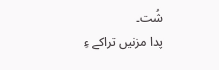شُت۔
پدا مزنیں تراکے ءِ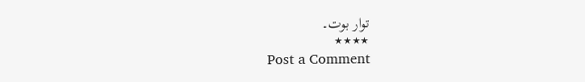توار بوت۔
٭٭٭٭
Post a Comment